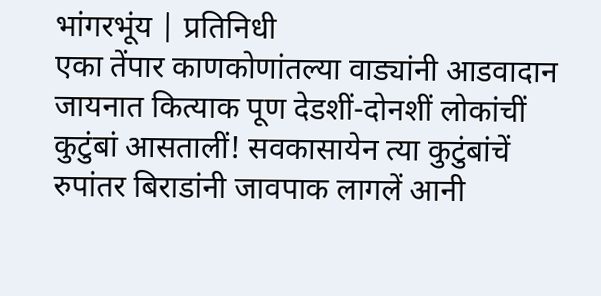भांगरभूंय | प्रतिनिधी
एका तेंपार काणकोणांतल्या वाड्यांनी आडवादान जायनात कित्याक पूण देडशीं-दोनशीं लोकांचीं कुटुंबां आसतालीं! सवकासायेन त्या कुटुंबांचें रुपांतर बिराडांनी जावपाक लागलें आनी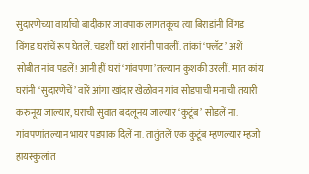सुदारणेच्या वार्याचो बादीकार जावपाक लागतकूच त्या बिराडांनी विंगड विंगड घरांचें रूप घेतलें. चडशीं घरां शारांनी पावलीं. तांकां ‘फ्लॅट’ अशें सोबीत नांव पडलें! आनी हीं घरां ‘गांवपणा’तल्यान कुशकी उरलीं. मात कांय घरांनी ‘सुदारणेचें’ वारें आंगा खांदार खेळोवन गांव सोडपाची मनाची तयारी करुनूय जाल्यार, घराची सुवात बदलूनय जाल्यार ‘कुटूंब’ सोडलें ना. गांवपणांतल्यान भायर पडपाक दिलें ना. तातुंतलें एक कुटूंब म्हणल्यार म्हजो हायस्कुलांत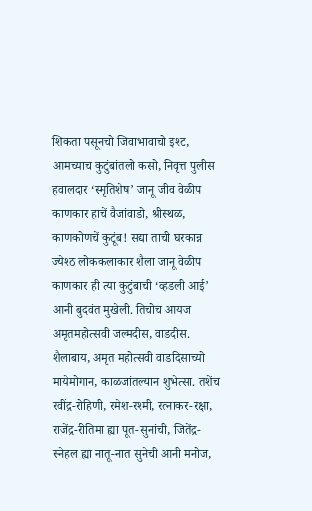शिकता पसूनचो जिवाभावाचो इश्ट, आमच्याच कुटुंबांतलो कसो, निवृत्त पुलीस हवालदार ‘स्मृतिशेष’ जानू जीव वेळीप काणकार हाचें वैजांवाडो, श्रीस्थळ, काणकोणचें कुटूंब! सद्या ताची घरकान्न ज्येश्ठ लोककलाकार शैला जानू वेळीप काणकार ही त्या कुटुंबाची ‘व्हडली आई’ आनी बुदवंत मुखेली. तिचोच आयज अमृतमहोत्सवी जल्मदीस, वाडदीस. शैलाबाय, अमृत महोत्सवी वाडदिसाच्यो मायेमोगान, काळजांतल्यान शुभेत्सा. तशेंच रवींद्र-रोहिणी, रमेश-रश्मी, रत्नाकर-रक्षा, राजेंद्र-रीतिमा ह्या पूत-सुनांची, जितेंद्र-स्नेहल ह्या नातू-नात सुनेची आनी मनोज,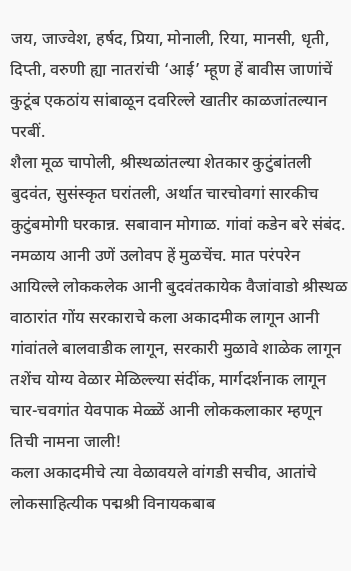जय, जाज्वेश, हर्षद, प्रिया, मोनाली, रिया, मानसी, धृती, दिप्ती, वरुणी ह्या नातरांची ‘आई’ म्हूण हें बावीस जाणांचें कुटूंब एकठांय सांबाळून दवरिल्ले खातीर काळजांतल्यान परबीं.
शैला मूळ चापोली, श्रीस्थळांतल्या शेतकार कुटुंबांतली बुदवंत, सुसंस्कृत घरांतली, अर्थात चारचोवगां सारकीच कुटुंबमोगी घरकान्न. सबावान मोगाळ. गांवां कडेन बरे संबंद. नमळाय आनी उणें उलोवप हें मुळचेंच. मात परंपरेन आयिल्ले लोककलेक आनी बुदवंतकायेक वैजांवाडो श्रीस्थळ वाठारांत गोंय सरकाराचे कला अकादमीक लागून आनी गांवांतले बालवाडीक लागून, सरकारी मुळावे शाळेक लागून तशेंच योग्य वेळार मेळिल्ल्या संदींक, मार्गदर्शनाक लागून चार-चवगांत येवपाक मेळ्ळें आनी लोककलाकार म्हणून तिची नामना जाली!
कला अकादमीचे त्या वेळावयले वांगडी सचीव, आतांचे लोकसाहित्यीक पद्मश्री विनायकबाब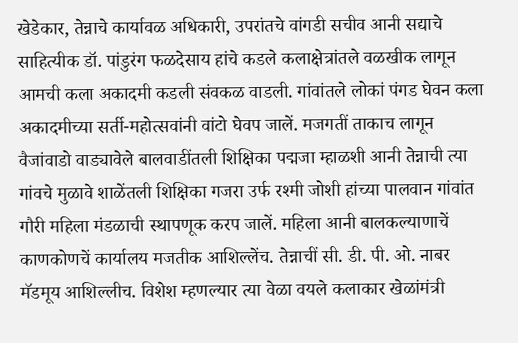खेडेकार, तेन्नाचे कार्यावळ अधिकारी, उपरांतचे वांगडी सचीव आनी सद्याचे साहित्यीक डॉ. पांडुरंग फळदेसाय हांचे कडले कलाक्षेत्रांतले वळखीक लागून आमची कला अकादमी कडली संवकळ वाडली. गांवांतले लोकां पंगड घेवन कला अकादमीच्या सर्ती-महोत्सवांनी वांटो घेवप जालें. मजगतीं ताकाच लागून वैजांवाडो वाड्यावेले बालवाडींतली शिक्षिका पद्मजा म्हाळशी आनी तेन्नाची त्या गांवचे मुळावे शाळेंतली शिक्षिका गजरा उर्फ रश्मी जोशी हांच्या पालवान गांवांत गौरी महिला मंडळाची स्थापणूक करप जालें. महिला आनी बालकल्याणाचें काणकोणचें कार्यालय मजतीक आशिल्लेंच. तेन्नाचीं सी. डी. पी. ओ. नाबर मॅडमूय आशिल्लीच. विशेश म्हणल्यार त्या वेळा वयले कलाकार खेळांमंत्री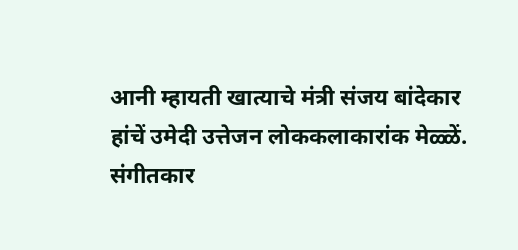आनी म्हायती खात्याचे मंत्री संजय बांदेकार हांचें उमेदी उत्तेजन लोककलाकारांक मेळ्ळें. संगीतकार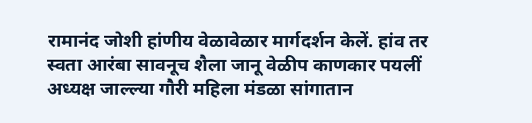रामानंद जोशी हांणीय वेळावेळार मार्गदर्शन केलें. हांव तर स्वता आरंबा सावनूच शैला जानू वेळीप काणकार पयलीं अध्यक्ष जाल्ल्या गौरी महिला मंडळा सांगातान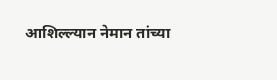आशिल्ल्यान नेमान तांच्या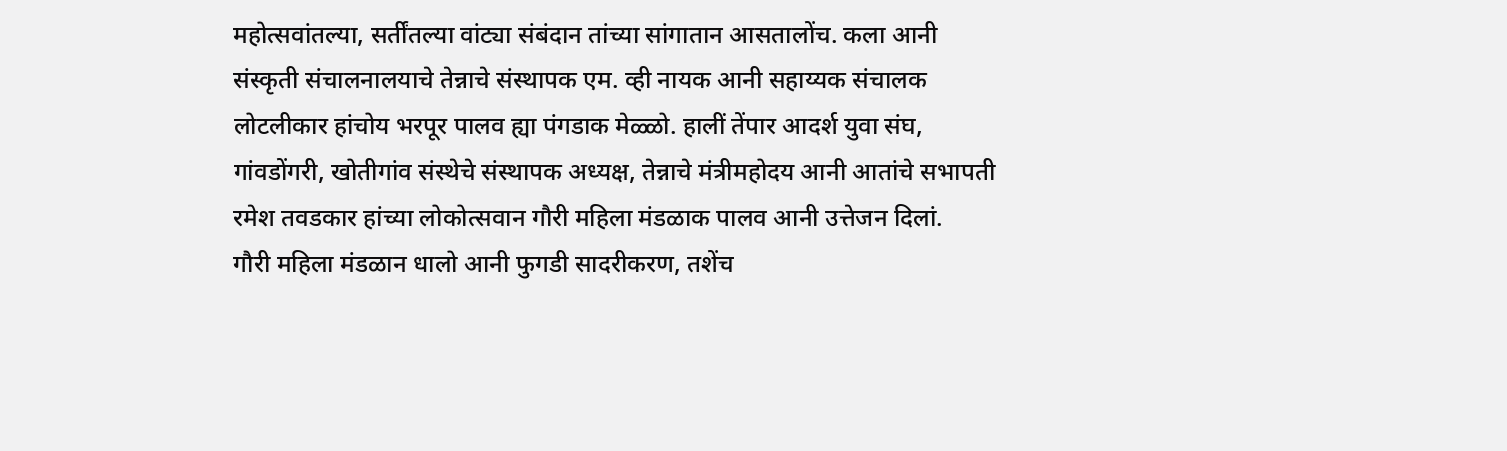महोत्सवांतल्या, सर्तींतल्या वांट्या संबंदान तांच्या सांगातान आसतालोंच. कला आनी संस्कृती संचालनालयाचे तेन्नाचे संस्थापक एम. व्ही नायक आनी सहाय्यक संचालक लोटलीकार हांचोय भरपूर पालव ह्या पंगडाक मेळ्ळो. हालीं तेंपार आदर्श युवा संघ, गांवडोंगरी, खोतीगांव संस्थेचे संस्थापक अध्यक्ष, तेन्नाचे मंत्रीमहोदय आनी आतांचे सभापती रमेश तवडकार हांच्या लोकोत्सवान गौरी महिला मंडळाक पालव आनी उत्तेजन दिलां.
गौरी महिला मंडळान धालो आनी फुगडी सादरीकरण, तशेंच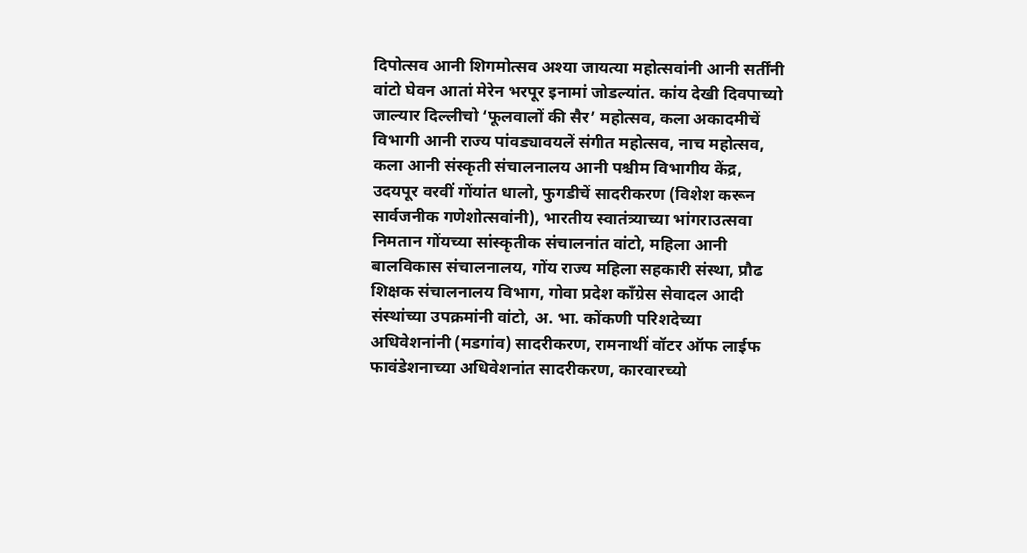दिपोत्सव आनी शिगमोत्सव अश्या जायत्या महोत्सवांनी आनी सर्तींनी वांटो घेवन आतां मेरेन भरपूर इनामां जोडल्यांत. कांय देखी दिवपाच्यो जाल्यार दिल्लीचो ‘फूलवालों की सैर’ महोत्सव, कला अकादमीचें विभागी आनी राज्य पांवड्यावयलें संगीत महोत्सव, नाच महोत्सव, कला आनी संस्कृती संचालनालय आनी पश्चीम विभागीय केंद्र, उदयपूर वरवीं गोंयांत धालो, फुगडीचें सादरीकरण (विशेश करून सार्वजनीक गणेशोत्सवांनी), भारतीय स्वातंत्र्याच्या भांगराउत्सवा निमतान गोंयच्या सांस्कृतीक संचालनांत वांटो, महिला आनी बालविकास संचालनालय, गोंय राज्य महिला सहकारी संस्था, प्रौढ शिक्षक संचालनालय विभाग, गोवा प्रदेश काँग्रेस सेवादल आदी संस्थांच्या उपक्रमांनी वांटो, अ. भा. कोंकणी परिशदेच्या अधिवेशनांनी (मडगांव) सादरीकरण, रामनाथीं वॉटर ऑफ लाईफ फावंडेशनाच्या अधिवेशनांत सादरीकरण, कारवारच्यो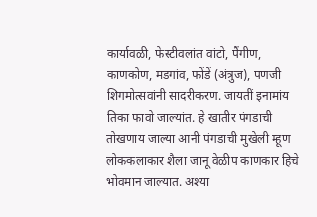कार्यावळी, फेस्टीवलांत वांटो, पैंगीण, काणकोण, मडगांव, फोंडें (अंत्रुज), पणजी शिगमोत्सवांनी सादरीकरण. जायतीं इनामांय तिका फावो जाल्यांत. हे खातीर पंगडाची तोखणाय जाल्या आनी पंगडाची मुखेली म्हूण लोककलाकार शैला जानू वेळीप काणकार हिचे भोवमान जाल्यात. अश्या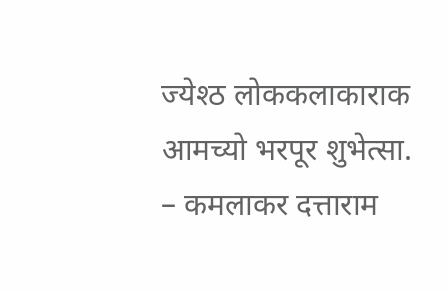ज्येश्ठ लोककलाकाराक आमच्यो भरपूर शुभेत्सा.
– कमलाकर दत्ताराम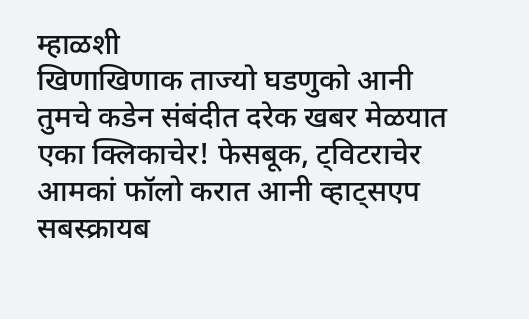म्हाळशी
खिणाखिणाक ताज्यो घडणुको आनी तुमचे कडेन संबंदीत दरेक खबर मेळयात एका क्लिकाचेर! फेसबूक, ट्विटराचेर आमकां फॉलो करात आनी व्हाट्सएप सबस्क्रायब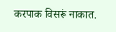करपाक विसरूं नाकात.